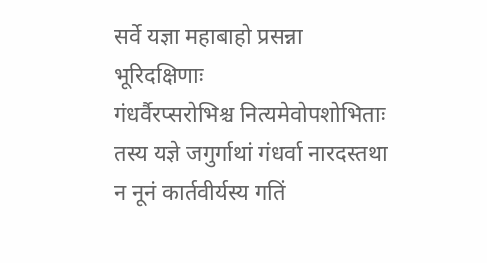सर्वे यज्ञा महाबाहो प्रसन्ना भूरिदक्षिणाः
गंधर्वैरप्सरोभिश्च नित्यमेवोपशोभिताः
तस्य यज्ञे जगुर्गाथां गंधर्वा नारदस्तथा
न नूनं कार्तवीर्यस्य गतिं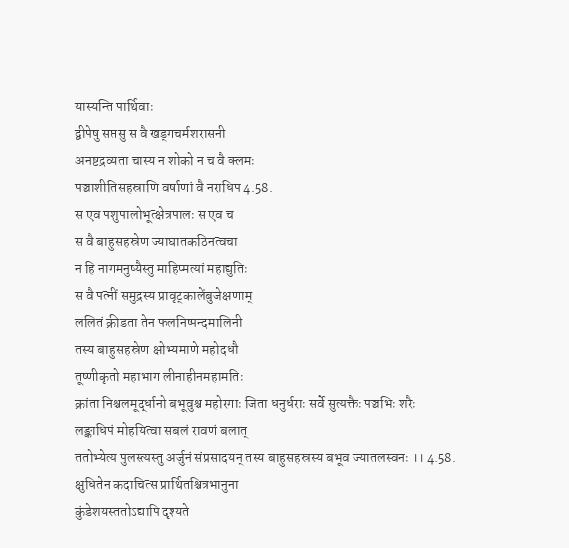यास्यन्ति पार्थिवाः
द्वीपेषु सप्तसु स वै खड्गचर्मशरासनी
अनष्टद्रव्यता चास्य न शोको न च वै क्लमः
पञ्चाशीतिसहस्राणि वर्षाणां वै नराधिप 4.58.
स एव पशुपालोभूत्क्षेत्रपालः स एव च
स वै बाहुसहस्रेण ज्याघातकठिनत्वचा
न हि नागमनुष्यैस्तु माहिप्मत्यां महाद्युतिः
स वै पत्नीं समुद्रस्य प्रावृट्कालेंबुजेक्षणाम्
ललितं क्रीडता तेन फलनिष्पन्दमालिनी
तस्य बाहुसहस्रेण क्षोभ्यमाणे महोदधौ
तूष्णीकृतो महाभाग लीनाहीनमहामतिः
क्रांता निश्चलमूर्द्धानो बभूवुश्च महोरगाः जिता धनुर्धराः सर्वे सुत्यक्तैः पञ्चभिः शरैः
लङ्काधिपं मोहयित्वा सबलं रावणं बलात्
ततोभ्येत्य पुलस्त्यस्तु अर्जुनं संप्रसादयन् तस्य बाहुसहस्रस्य बभूव ज्यातलस्वनः ।। 4.58.
क्षुधितेन कदाचित्स प्रार्थितश्चित्रभानुना
कुंडेशयस्ततोऽद्यापि दृश्यते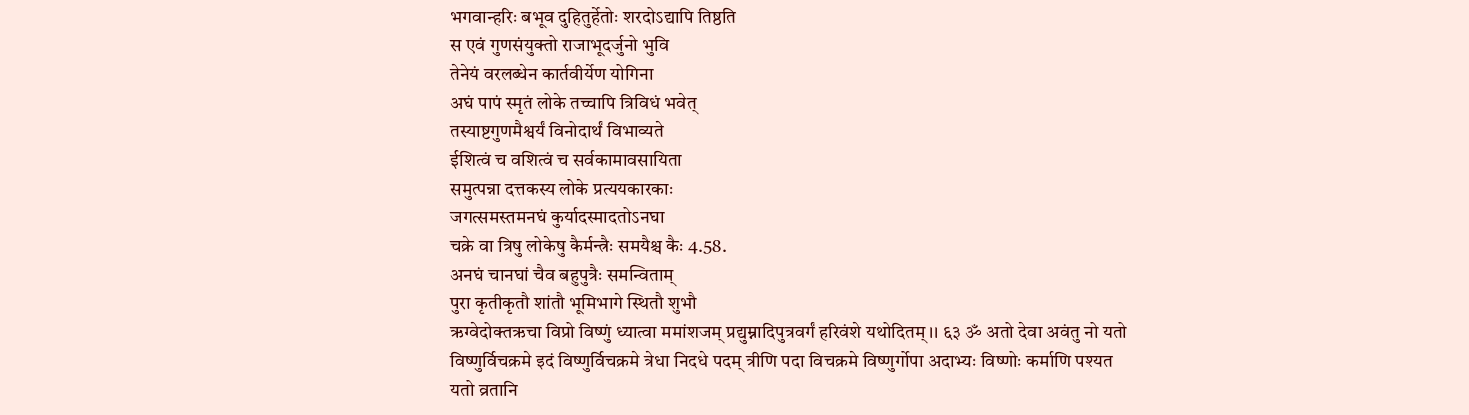भगवान्हरिः बभूव दुहितुर्हेतोः शरदोऽद्यापि तिष्ठति
स एवं गुणसंयुक्तो राजाभूदर्जुनो भुवि
तेनेयं वरलब्धेन कार्तवीर्येण योगिना
अघं पापं स्मृतं लोके तच्चापि त्रिविधं भवेत्
तस्याष्टगुणमैश्वर्यं विनोदार्थं विभाव्यते
ईशित्वं च वशित्वं च सर्वकामावसायिता
समुत्पन्ना दत्तकस्य लोके प्रत्ययकारकाः
जगत्समस्तमनघं कुर्यादस्मादतोऽनघा
चक्रे वा त्रिषु लोकेषु कैर्मन्त्रैः समयैश्च कैः 4.58.
अनघं चानघां चैव बहुपुत्रैः समन्विताम्
पुरा कृतीकृतौ शांतौ भूमिभागे स्थितौ शुभौ
ऋग्वेदोक्तऋचा विप्रो विष्णुं ध्यात्वा ममांशजम् प्रद्युम्नादिपुत्रवर्गं हरिवंशे यथोदितम् ।। ६३ ॐ अतो देवा अवंतु नो यतो विष्णुर्विचक्रमे इदं विष्णुर्विचक्रमे त्रेधा निदधे पदम् त्रीणि पदा विचक्रमे विष्णुर्गोपा अदाभ्यः विष्णोः कर्माणि पश्यत यतो व्रतानि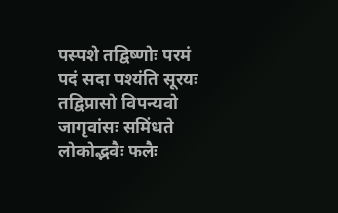पस्पशे तद्विष्णोः परमं पदं सदा पश्यंति सूरयः तद्विप्रासो विपन्यवो जागृवांसः समिंधते लोकोद्भवैः फलैः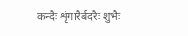कन्दैः शृंगारैर्बदरैः शुभैः